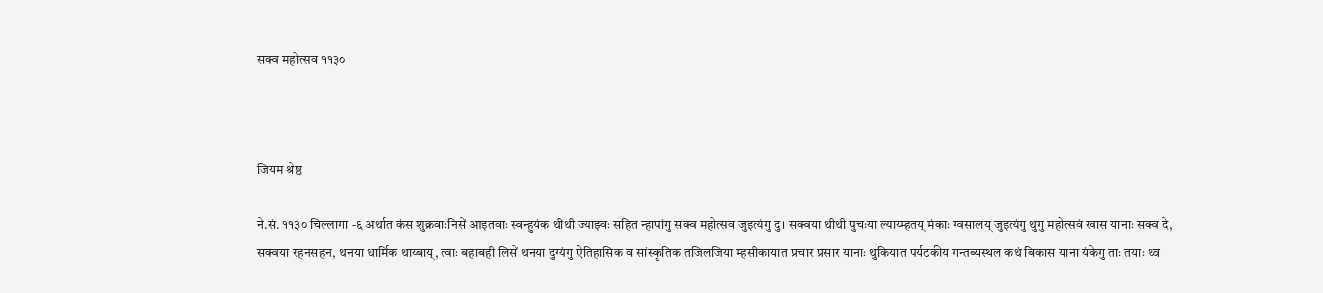सक्व महोत्सव ११३०



जियम श्रेष्ठ

ने.सं. ११३० चिल्लागा -६ अर्थात कंस शुक्रवाःनिसें आइतवाः स्वन्हुयंक थीथी ज्याझ्वः सहित न्हापांगु सक्व महोत्सव जुइत्यंगु दु। सक्वया थीथी पुचःया ल्याय्म्हतय् मंकाः ग्वसालय् जुइत्यंगु थुगु महोत्सवं खास यानाः सक्व दे, सक्वया रहनसहन, थनया धार्मिक थाय्बाय्, त्वाः बहाबही लिसें थनया दुग्यंगु ऐतिहासिक व सांस्कृतिक तजिलजिया म्हसीकायात प्रचार प्रसार यानाः थुकियात पर्यटकीय गन्तब्यस्थल कथं बिकास याना यंकेगु ताः तयाः थ्व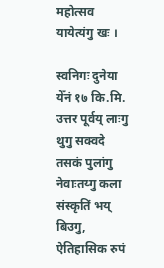महोत्सव यायेत्यंगु खः ।

स्वनिगः दुनेया येँनं १७ कि.मि. उत्तर पूर्वय् लाःगु थुगु सक्वदे तसकं पुलांगु नेवाःतय्गु कला संस्कृतिं भय् बिउगु, ऐतिहासिक रुपं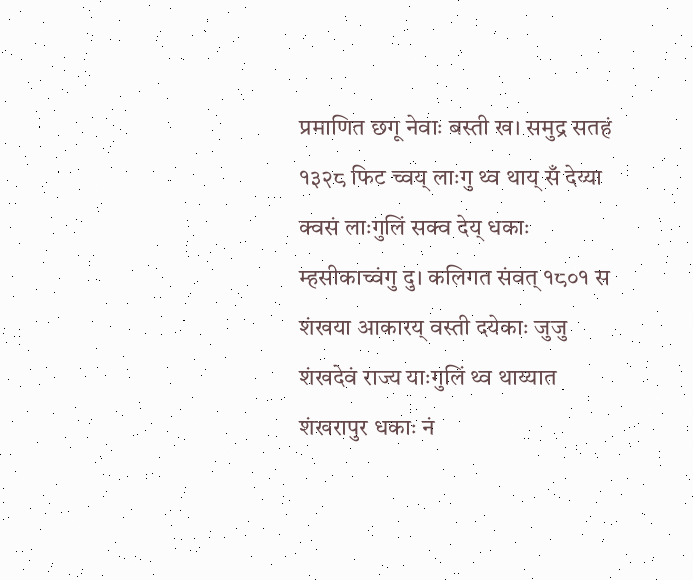प्रमाणित छगू नेवाः बस्ती ख। समुद्र सतहं १३२८ फिट च्वय् लाःगु थ्व थाय् सँ देय्या क्वसं लाःगुलिं सक्व देय् धकाः म्हसीकाच्वंगु दु। कलिगत संवत् १८०१ स शंखया आकारय् वस्ती दयेकाः जुजु शंखदेवं राज्य याःगुलिं थ्व थाय्यात शंखरापुर धकाः नं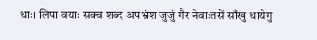धाः। लिपा वयाः सक्व शब्द अपभ्रंश जुजुं गैर नेवाःतसें साँखु धायेगु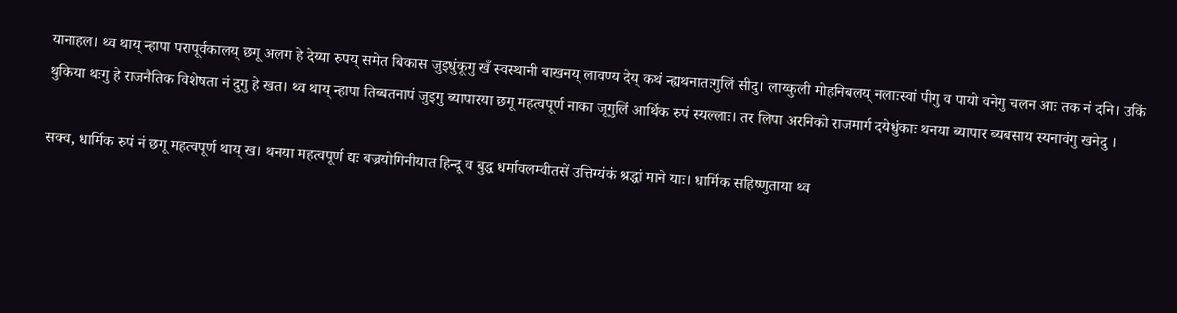यानाहल। थ्व थाय् न्हापा परापूर्वकालय् छगू अलग हे देय्या रुपय् समेत बिकास जुइधुंकूगु खँ स्वस्थानी बाखनय् लावण्य देय् कथं न्ह्यथनातःगुलिं सीदु। लाय्कुली मोहनिबलय् नलाःस्वां पीगु व पायो वनेगु चलन आः तक नं दनि। उकिं थुकिया थःगु हे राजनैतिक विशेषता नं दुगु हे खत। थ्व थाय् न्हापा तिब्बतनापं जुइगु ब्यापारया छगू महत्वपूर्ण नाका जूगुलिं आर्थिक रुपं स्यल्लाः। तर लिपा अरनिको राजमार्ग दयेधुंकाः थनया ब्यापार ब्यबसाय स्यनावंगु खनेदु ।

सक्व, धार्मिक रुपं नं छगू महत्वपूर्ण थाय् ख। थनया महत्वपूर्ण द्यः बज्रयोगिनीयात हिन्दू व बुद्ध धर्मावलम्वीतसें उत्तिग्यंकं श्रद्धां माने याः। धार्मिक सहिष्णुताया थ्व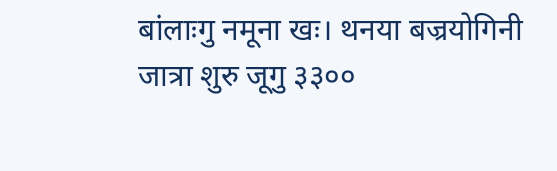बांलाःगु नमूना खः। थनया बज्रयोगिनी जात्रा शुरु जूगु ३३००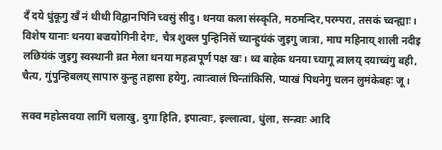दँ दये धुंकूगु खँ नं थीथी विद्वानपिनि च्वसुं सीदु। थनया कला संस्कृति, मठमन्दिर,परम्परा, तसकं च्वन्ह्याः। विशेष यानाः थनया बज्रयोगिनी देगः, चैत्र शुक्ल पुन्हिनिसें च्यान्हुयंकं जुइगु जात्रा, माघ महिनाय् शाली नदीइ लछियंकं जुइगु स्वस्थानी ब्रत मेला थनया महत्वपूर्ण पक्ष खः। थ्व बाहेक थनया च्यागू त्वालय् दयाच्वंगु बही, चैत्य, गुंपुन्हिबलय् सापारु कुन्हु तहासा हयेगु, त्वाःत्वालं घिन्तांकिसि, प्याखं पिथनेगु चलन लुमंकेबहः जू ।

सक्व महोत्सवया लागिं चलाखु, दुगा हिति, इपात्वाः, इल्लात्वा, धुंला, सन्त्वाः आदि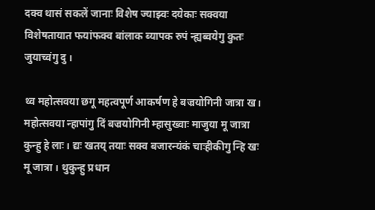दक्व थासं सकलें जानाः विशेष ज्याझ्वः दयेकाः सक्वया विशेषतायात फयांफक्व बांलाक ब्यापक रुपं न्ह्यब्वयेगु कुतः जुयाच्वंगु दु ।

थ्व महोत्सवया छगू महत्वपूर्ण आकर्षण हे बज्रयोगिनी जात्रा ख। महोत्सवया न्हापांगु दिं बज्रयोगिनी म्हासुख्वाः माजुया मू जात्रा कुन्हु हे लाः। द्यः खतय् तयाः सक्व बजारन्यंकं चाःहीकीगु न्हि खः मू जात्रा। थुकुन्हु प्रधान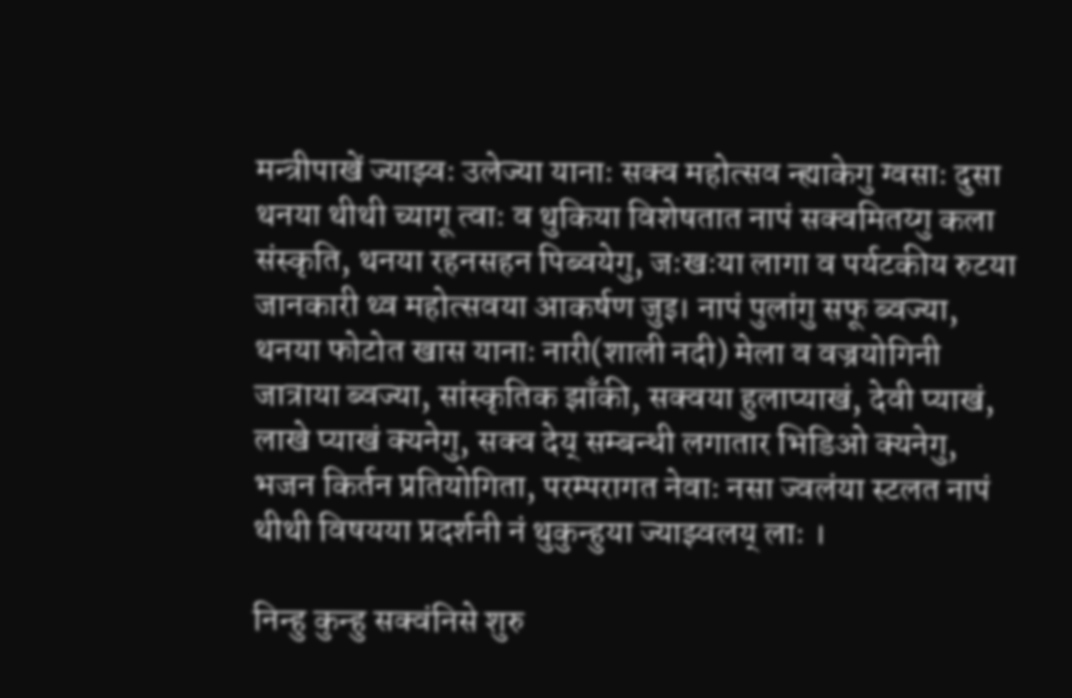मन्त्रीपाखें ज्याझ्वः उलेज्या यानाः सक्व महोत्सव न्ह्याकेगु ग्वसाः दुसा थनया थीथी च्यागू त्वाः व थुकिया विशेषतात नापं सक्वमितय्गु कला संस्कृति, थनया रहनसहन पिब्वयेगु, जःखःया लागा व पर्यटकीय रुटया जानकारी थ्व महोत्सवया आकर्षण जुइ। नापं पुलांगु सफू ब्वज्या, थनया फोटोत खास यानाः नारी(शाली नदी) मेला व वज्रयोगिनी जात्राया ब्वज्या, सांस्कृतिक झाँकी, सक्वया हुलाप्याखं, देवी प्याखं, लाखे प्याखं क्यनेगु, सक्व देय् सम्बन्धी लगातार भिडिओ क्यनेगु, भजन किर्तन प्रतियोगिता, परम्परागत नेवाः नसा ज्वलंया स्टलत नापं थीथी विषयया प्रदर्शनी नं थुकुन्हुया ज्याझ्वलय् लाः ।

निन्हु कुन्हु सक्वंनिसे शुरु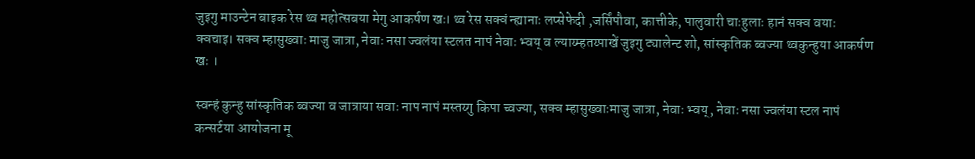जुइगु माउन्टेन बाइक रेस थ्व महोत्सबया मेगु आकर्षण खः। थ्व रेस सक्वं न्ह्यानाः लप्सेफेदी ,जर्सिंपौवा, कात्तीके, पालुवारी चाःहुलाः हानं सक्व वयाः क्वचाइ। सक्व म्हासुख्वाः माजु जात्रा, नेवाः नसा ज्वलंया स्टलत नापं नेवाः भ्वय् व ल्याय्म्हतय्पाखें जुइगु ट्यालेन्ट शो, सांस्कृतिक ब्वज्या थ्वकुन्हुया आकर्षण खः ।

स्वन्हं कुन्हु सांस्कृतिक ब्वज्या व जात्राया सवाः नाप नापं मस्तय्गु किपा च्वज्या, सक्व म्हासुख्वाःमाजु जात्रा, नेवाः भ्वय्, नेवाः नसा ज्वलंया स्टल नापं कन्सर्टया आयोजना मू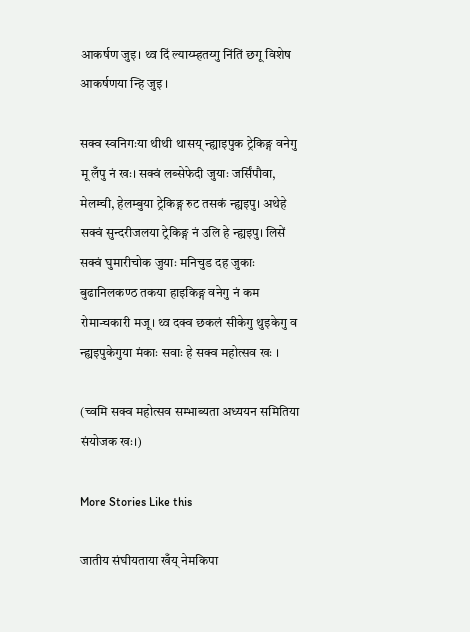आकर्षण जुइ। थ्व दिं ल्याय्म्हतय्गु निंतिं छगू विशेष आकर्षणया न्हि जुइ ।

सक्व स्वनिगःया थीथी थासय् न्ह्याइपुक ट्रेकिङ्ग वनेगु मू लँपु नं खः। सक्वं लब्सेफेदी जुयाः जर्सिंपौवा, मेलम्ची, हेलम्बुया ट्रेकिङ्ग रुट तसकं न्ह्यइपु। अथेहे सक्वं सुन्दरीजलया ट्रेकिङ्ग नं उलि हे न्ह्यइपु। लिसें सक्वं घुमारीचोक जुयाः मनिचुड दह जुकाः बुढानिलकण्ठ तकया हाइकिङ्ग वनेगु नं कम रोमान्चकारी मजू। थ्व दक्व छकलं सीकेगु थुइकेगु व न्ह्यइपुकेगुया मंकाः सवाः हे सक्व महोत्सव खः ।

(च्वमि सक्व महोत्सव सम्भाब्यता अध्ययन समितिया संयोजक खः।)

More Stories Like this

जातीय संघीयताया खँय् नेमकिपा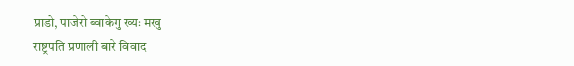प्राडो, पाजेरो ब्वाकेगु ख्यः मखु
राष्ट्रपति प्रणाली बारे विवाद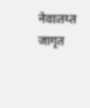नेवाःतय्त जागृत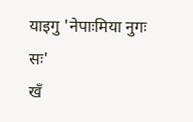याइगु 'नेपाःमिया नुगः सः'
खँ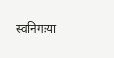स्वनिगःया